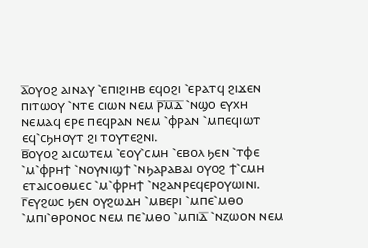ⲁ̅ⲟⲩⲟϩ ⲁⲓⲛⲁⲩ ⳿ⲉⲡⲓϩⲓⲏⲃ ⲉϥⲟϩⲓ ⳿ⲉⲣⲁⲧϥ ϩⲓϫⲉⲛ ⲡⲓⲧⲱⲟⲩ ⳿ⲛⲧⲉ ⲥⲓⲱⲛ ⲛⲉⲙ ⲣ̅ⲙ̅ⲇ̅ ⳿ⲛϣⲟ ⲉⲩⲭⲏ ⲛⲉⲙⲁϥ ⲉⲣⲉ ⲡⲉϥⲣⲁⲛ ⲛⲉⲙ ⳿ⲫⲣⲁⲛ ⳿ⲙⲡⲉϥⲓⲱⲧ ⲉϥ⳿ⲥϧⲏⲟⲩⲧ ϩⲓ ⲧⲟⲩⲧⲉϩⲛⲓ.
ⲃ̅ⲟⲩⲟϩ ⲁⲓⲥⲱⲧⲉⲙ ⳿ⲉⲟⲩ⳿ⲥⲙⲏ ⳿ⲉⲃⲟⲗ ϧⲉⲛ ⳿ⲧⲫⲉ ⳿ⲙ⳿ⲫⲣⲏϯ ⳿ⲛⲟⲩⲛⲓϣϯ ⳿ⲛϧⲁⲣⲁⲃⲁⲓ ⲟⲩⲟϩ ϯ⳿ⲥⲙⲏ ⲉⲧⲁⲓⲥⲟⲑⲙⲉⲥ ⳿ⲙ⳿ⲫⲣⲏϯ ⳿ⲛϩⲁⲛⲣⲉϥⲉⲣⲟⲩⲱⲓⲛⲓ.
ⲅ̅ⲉⲩϩⲱⲥ ϧⲉⲛ ⲟⲩϩⲱⲇⲏ ⳿ⲙⲃⲉⲣⲓ ⳿ⲙⲡⲉ⳿ⲙⲑⲟ ⳿ⲙⲡⲓ⳿ⲑⲣⲟⲛⲟⲥ ⲛⲉⲙ ⲡⲉ⳿ⲙⲑⲟ ⳿ⲙⲡⲓⲇ̅ ⳿ⲛⲍⲱⲟⲛ ⲛⲉⲙ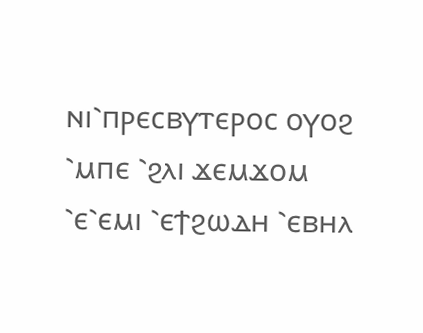ⲛⲓ⳿ⲡⲣⲉⲥⲃⲩⲧⲉⲣⲟⲥ ⲟⲩⲟϩ ⳿ⲙⲡⲉ ⳿ϩⲗⲓ ϫⲉⲙϫⲟⲙ ⳿ⲉ⳿ⲉⲙⲓ ⳿ⲉϯϩⲱⲇⲏ ⳿ⲉⲃⲏⲗ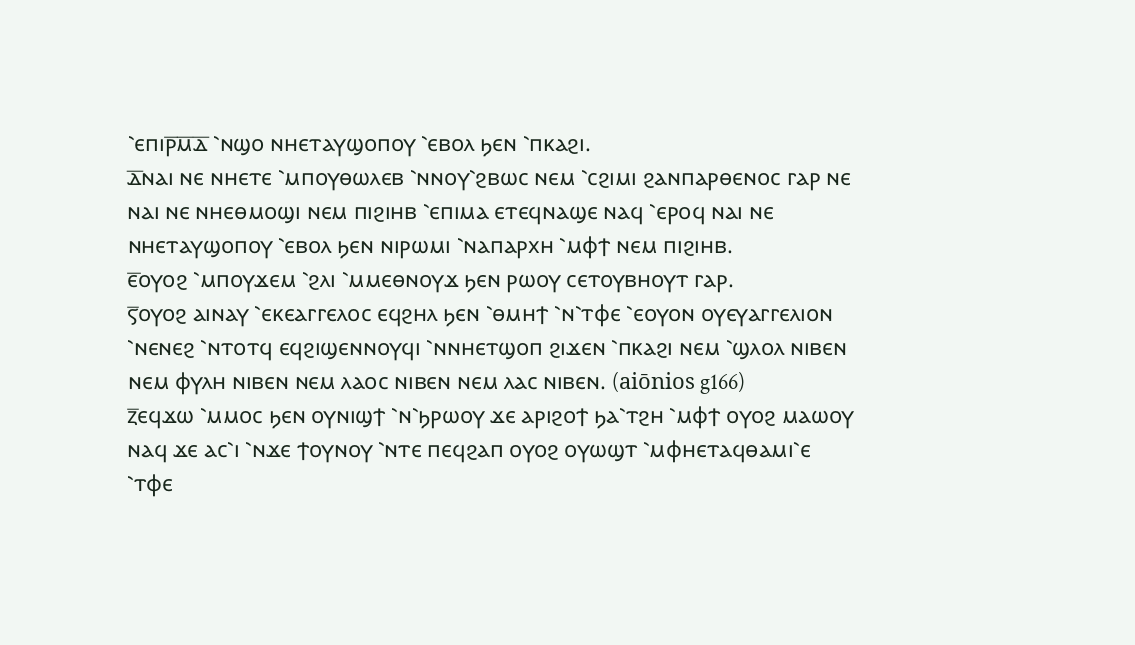⳿ⲉⲡⲓⲣ̅ⲙ̅ⲇ̅ ⳿ⲛϣⲟ ⲛⲏⲉⲧⲁⲩϣⲟⲡⲟⲩ ⳿ⲉⲃⲟⲗ ϧⲉⲛ ⳿ⲡⲕⲁϩⲓ.
ⲇ̅ⲛⲁⲓ ⲛⲉ ⲛⲏⲉⲧⲉ ⳿ⲙⲡⲟⲩⲑⲱⲗⲉⲃ ⳿ⲛⲛⲟⲩ⳿ϩⲃⲱⲥ ⲛⲉⲙ ⳿ⲥϩⲓⲙⲓ ϩⲁⲛⲡⲁⲣⲑⲉⲛⲟⲥ ⲅⲁⲣ ⲛⲉ ⲛⲁⲓ ⲛⲉ ⲛⲏⲉⲑⲙⲟϣⲓ ⲛⲉⲙ ⲡⲓϩⲓⲏⲃ ⳿ⲉⲡⲓⲙⲁ ⲉⲧⲉϥⲛⲁϣⲉ ⲛⲁϥ ⳿ⲉⲣⲟϥ ⲛⲁⲓ ⲛⲉ ⲛⲏⲉⲧⲁⲩϣⲟⲡⲟⲩ ⳿ⲉⲃⲟⲗ ϧⲉⲛ ⲛⲓⲣⲱⲙⲓ ⳿ⲛⲁⲡⲁⲣⲭⲏ ⳿ⲙⲫϯ ⲛⲉⲙ ⲡⲓϩⲓⲏⲃ.
ⲉ̅ⲟⲩⲟϩ ⳿ⲙⲡⲟⲩϫⲉⲙ ⳿ϩⲗⲓ ⳿ⲙⲙⲉⲑⲛⲟⲩϫ ϧⲉⲛ ⲣⲱⲟⲩ ⲥⲉⲧⲟⲩⲃⲏⲟⲩⲧ ⲅⲁⲣ.
ⲋ̅ⲟⲩⲟϩ ⲁⲓⲛⲁⲩ ⳿ⲉⲕⲉⲁⲅⲅⲉⲗⲟⲥ ⲉϥϩⲏⲗ ϧⲉⲛ ⳿ⲑⲙⲏϯ ⳿ⲛ⳿ⲧⲫⲉ ⳿ⲉⲟⲩⲟⲛ ⲟⲩⲉⲩⲁⲅⲅⲉⲗⲓⲟⲛ ⳿ⲛⲉⲛⲉϩ ⳿ⲛⲧⲟⲧϥ ⲉϥϩⲓϣⲉⲛⲛⲟⲩϥⲓ ⳿ⲛⲛⲏⲉⲧϣⲟⲡ ϩⲓϫⲉⲛ ⳿ⲡⲕⲁϩⲓ ⲛⲉⲙ ⳿ϣⲗⲟⲗ ⲛⲓⲃⲉⲛ ⲛⲉⲙ ⲫⲩⲗⲏ ⲛⲓⲃⲉⲛ ⲛⲉⲙ ⲗⲁⲟⲥ ⲛⲓⲃⲉⲛ ⲛⲉⲙ ⲗⲁⲥ ⲛⲓⲃⲉⲛ. (aiōnios g166)
ⲍ̅ⲉϥϫⲱ ⳿ⲙⲙⲟⲥ ϧⲉⲛ ⲟⲩⲛⲓϣϯ ⳿ⲛ⳿ϧⲣⲱⲟⲩ ϫⲉ ⲁⲣⲓϩⲟϯ ϧⲁ⳿ⲧϩⲏ ⳿ⲙⲫϯ ⲟⲩⲟϩ ⲙⲁⲱⲟⲩ ⲛⲁϥ ϫⲉ ⲁⲥ⳿ⲓ ⳿ⲛϫⲉ ϯⲟⲩⲛⲟⲩ ⳿ⲛⲧⲉ ⲡⲉϥϩⲁⲡ ⲟⲩⲟϩ ⲟⲩⲱϣⲧ ⳿ⲙⲫⲏⲉⲧⲁϥⲑⲁⲙⲓ⳿ⲉ ⳿ⲧⲫⲉ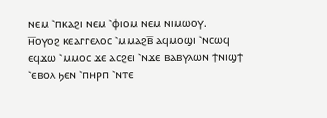ⲛⲉⲙ ⳿ⲡⲕⲁϩⲓ ⲛⲉⲙ ⳿ⲫⲓⲟⲙ ⲛⲉⲙ ⲛⲓⲙⲱⲟⲩ.
ⲏ̅ⲟⲩⲟϩ ⲕⲉⲁⲅⲅⲉⲗⲟⲥ ⳿ⲙⲙⲁϩⲃ̅ ⲁϥⲙⲟϣⲓ ⳿ⲛⲥⲱϥ ⲉϥϫⲱ ⳿ⲙⲙⲟⲥ ϫⲉ ⲁⲥϩⲉⲓ ⳿ⲛϫⲉ ⲃⲁⲃⲩⲗⲱⲛ ϯⲛⲓϣϯ ⳿ⲉⲃⲟⲗ ϧⲉⲛ ⳿ⲡⲏⲣⲡ ⳿ⲛⲧⲉ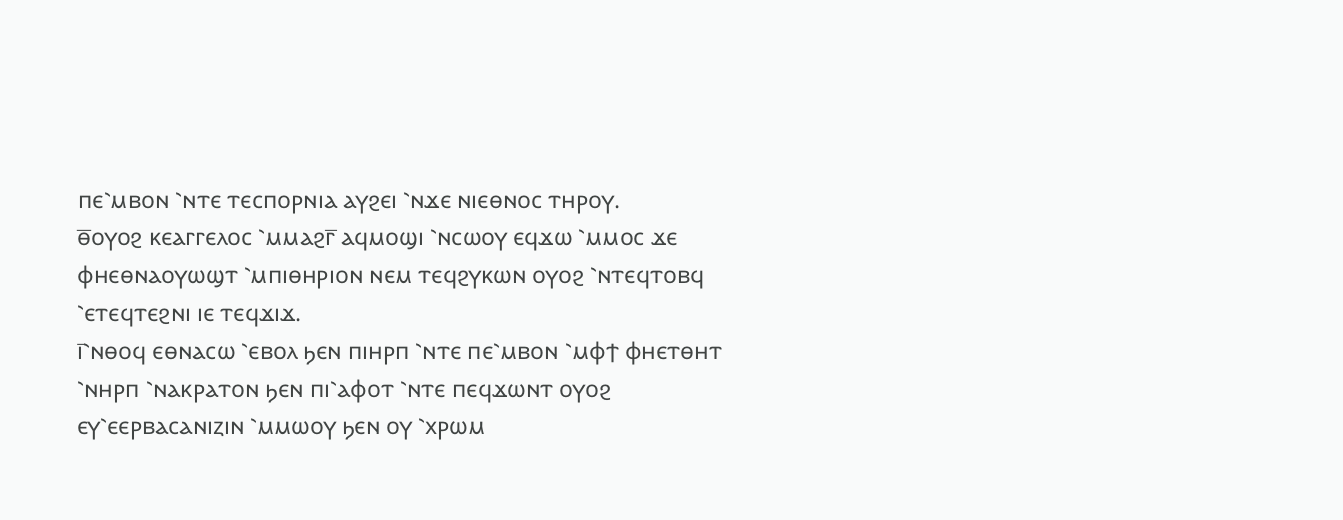ⲡⲉ⳿ⲙⲃⲟⲛ ⳿ⲛⲧⲉ ⲧⲉⲥⲡⲟⲣⲛⲓⲁ ⲁⲩϩⲉⲓ ⳿ⲛϫⲉ ⲛⲓⲉⲑⲛⲟⲥ ⲧⲏⲣⲟⲩ.
ⲑ̅ⲟⲩⲟϩ ⲕⲉⲁⲅⲅⲉⲗⲟⲥ ⳿ⲙⲙⲁϩⲅ̅ ⲁϥⲙⲟϣⲓ ⳿ⲛⲥⲱⲟⲩ ⲉϥϫⲱ ⳿ⲙⲙⲟⲥ ϫⲉ ⲫⲏⲉⲑⲛⲁⲟⲩⲱϣⲧ ⳿ⲙⲡⲓⲑⲏⲣⲓⲟⲛ ⲛⲉⲙ ⲧⲉϥϩⲩⲕⲱⲛ ⲟⲩⲟϩ ⳿ⲛⲧⲉϥⲧⲟⲃϥ ⳿ⲉⲧⲉϥⲧⲉϩⲛⲓ ⲓⲉ ⲧⲉϥϫⲓϫ.
ⲓ̅⳿ⲛⲑⲟϥ ⲉⲑⲛⲁⲥⲱ ⳿ⲉⲃⲟⲗ ϧⲉⲛ ⲡⲓⲏⲣⲡ ⳿ⲛⲧⲉ ⲡⲉ⳿ⲙⲃⲟⲛ ⳿ⲙⲫϯ ⲫⲏⲉⲧⲑⲏⲧ ⳿ⲛⲏⲣⲡ ⳿ⲛⲁⲕⲣⲁⲧⲟⲛ ϧⲉⲛ ⲡⲓ⳿ⲁⲫⲟⲧ ⳿ⲛⲧⲉ ⲡⲉϥϫⲱⲛⲧ ⲟⲩⲟϩ ⲉⲩ⳿ⲉⲉⲣⲃⲁⲥⲁⲛⲓⲍⲓⲛ ⳿ⲙⲙⲱⲟⲩ ϧⲉⲛ ⲟⲩ ⳿ⲭⲣⲱⲙ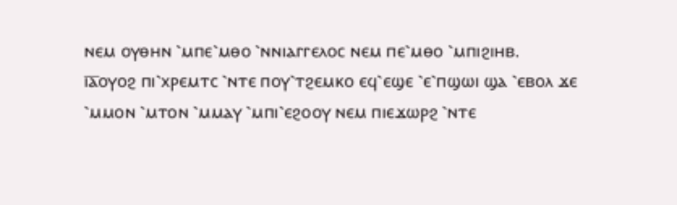ⲛⲉⲙ ⲟⲩⲑⲏⲛ ⳿ⲙⲡⲉ⳿ⲙⲑⲟ ⳿ⲛⲛⲓⲁⲅⲅⲉⲗⲟⲥ ⲛⲉⲙ ⲡⲉ⳿ⲙⲑⲟ ⳿ⲙⲡⲓϩⲓⲏⲃ.
ⲓ̅ⲁ̅ⲟⲩⲟϩ ⲡⲓ⳿ⲭⲣⲉⲙⲧⲥ ⳿ⲛⲧⲉ ⲡⲟⲩ⳿ⲧϩⲉⲙⲕⲟ ⲉϥ⳿ⲉϣⲉ ⳿ⲉ⳿ⲡϣⲱⲓ ϣⲁ ⳿ⲉⲃⲟⲗ ϫⲉ ⳿ⲙⲙⲟⲛ ⳿ⲙⲧⲟⲛ ⳿ⲙⲙⲁⲩ ⳿ⲙⲡⲓ⳿ⲉϩⲟⲟⲩ ⲛⲉⲙ ⲡⲓⲉϫⲱⲣϩ ⳿ⲛⲧⲉ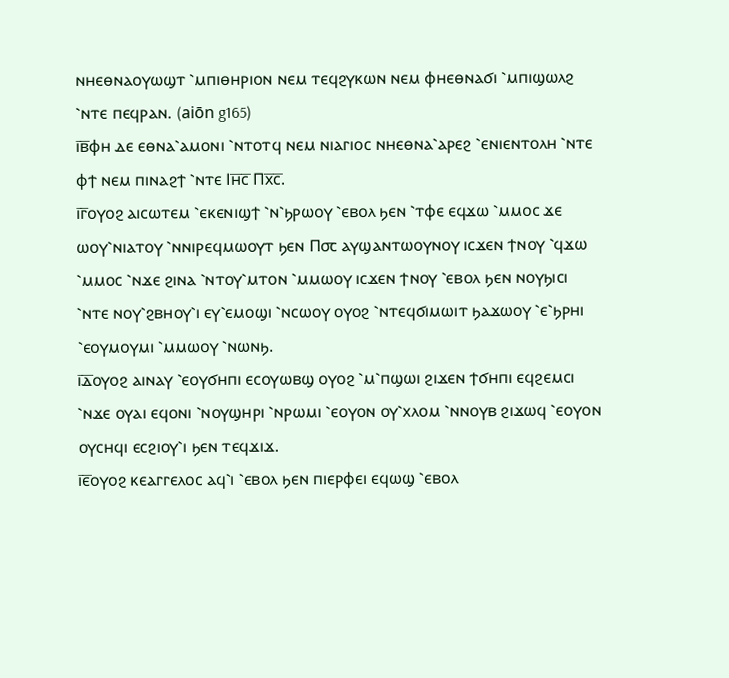ⲛⲏⲉⲑⲛⲁⲟⲩⲱϣⲧ ⳿ⲙⲡⲓⲑⲏⲣⲓⲟⲛ ⲛⲉⲙ ⲧⲉϥϩⲩⲕⲱⲛ ⲛⲉⲙ ⲫⲏⲉⲑⲛⲁϭⲓ ⳿ⲙⲡⲓϣⲱⲗϩ ⳿ⲛⲧⲉ ⲡⲉϥⲣⲁⲛ. (aiōn g165)
ⲓ̅ⲃ̅ⲫⲏ ⲇⲉ ⲉⲑⲛⲁ⳿ⲁⲙⲟⲛⲓ ⳿ⲛⲧⲟⲧϥ ⲛⲉⲙ ⲛⲓⲁⲅⲓⲟⲥ ⲛⲏⲉⲑⲛⲁ⳿ⲁⲣⲉϩ ⳿ⲉⲛⲓⲉⲛⲧⲟⲗⲏ ⳿ⲛⲧⲉ ⲫϯ ⲛⲉⲙ ⲡⲓⲛⲁϩϯ ⳿ⲛⲧⲉ Ⲓⲏ̅ⲥ̅ Ⲡⲭ̅ⲥ̅.
ⲓ̅ⲅ̅ⲟⲩⲟϩ ⲁⲓⲥⲱⲧⲉⲙ ⳿ⲉⲕⲉⲛⲓϣϯ ⳿ⲛ⳿ϧⲣⲱⲟⲩ ⳿ⲉⲃⲟⲗ ϧⲉⲛ ⳿ⲧⲫⲉ ⲉϥϫⲱ ⳿ⲙⲙⲟⲥ ϫⲉ ⲱⲟⲩ⳿ⲛⲓⲁⲧⲟⲩ ⳿ⲛⲛⲓⲣⲉϥⲙⲱⲟⲩⲧ ϧⲉⲛ Ⲡ⳪ ⲁⲩϣⲁⲛⲧⲱⲟⲩⲛⲟⲩ ⲓⲥϫⲉⲛ ϯⲛⲟⲩ ⳿ϥϫⲱ ⳿ⲙⲙⲟⲥ ⳿ⲛϫⲉ ϩⲓⲛⲁ ⳿ⲛⲧⲟⲩ⳿ⲙⲧⲟⲛ ⳿ⲙⲙⲱⲟⲩ ⲓⲥϫⲉⲛ ϯⲛⲟⲩ ⳿ⲉⲃⲟⲗ ϧⲉⲛ ⲛⲟⲩϧⲓⲥⲓ ⳿ⲛⲧⲉ ⲛⲟⲩ⳿ϩⲃⲏⲟⲩ⳿ⲓ ⲉⲩ⳿ⲉⲙⲟϣⲓ ⳿ⲛⲥⲱⲟⲩ ⲟⲩⲟϩ ⳿ⲛⲧⲉϥϭⲓⲙⲱⲓⲧ ϧⲁϫⲱⲟⲩ ⳿ⲉ⳿ϧⲣⲏⲓ ⳿ⲉⲟⲩⲙⲟⲩⲙⲓ ⳿ⲙⲙⲱⲟⲩ ⳿ⲛⲱⲛϧ.
ⲓ̅ⲇ̅ⲟⲩⲟϩ ⲁⲓⲛⲁⲩ ⳿ⲉⲟⲩϭⲏⲡⲓ ⲉⲥⲟⲩⲱⲃϣ ⲟⲩⲟϩ ⳿ⲙ⳿ⲡϣⲱⲓ ϩⲓϫⲉⲛ ϯϭⲏⲡⲓ ⲉϥϩⲉⲙⲥⲓ ⳿ⲛϫⲉ ⲟⲩⲁⲓ ⲉϥⲟⲛⲓ ⳿ⲛⲟⲩϣⲏⲣⲓ ⳿ⲛⲣⲱⲙⲓ ⳿ⲉⲟⲩⲟⲛ ⲟⲩ⳿ⲭⲗⲟⲙ ⳿ⲛⲛⲟⲩⲃ ϩⲓϫⲱϥ ⳿ⲉⲟⲩⲟⲛ ⲟⲩⲥⲏϥⲓ ⲉⲥϩⲓⲟⲩ⳿ⲓ ϧⲉⲛ ⲧⲉϥϫⲓϫ.
ⲓ̅ⲉ̅ⲟⲩⲟϩ ⲕⲉⲁⲅⲅⲉⲗⲟⲥ ⲁϥ⳿ⲓ ⳿ⲉⲃⲟⲗ ϧⲉⲛ ⲡⲓⲉⲣⲫⲉⲓ ⲉϥⲱϣ ⳿ⲉⲃⲟⲗ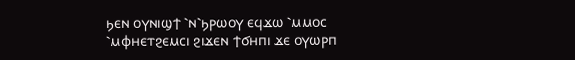ϧⲉⲛ ⲟⲩⲛⲓϣϯ ⳿ⲛ⳿ϧⲣⲱⲟⲩ ⲉϥϫⲱ ⳿ⲙⲙⲟⲥ ⳿ⲙⲫⲏⲉⲧϩⲉⲙⲥⲓ ϩⲓϫⲉⲛ ϯϭⲏⲡⲓ ϫⲉ ⲟⲩⲱⲣⲡ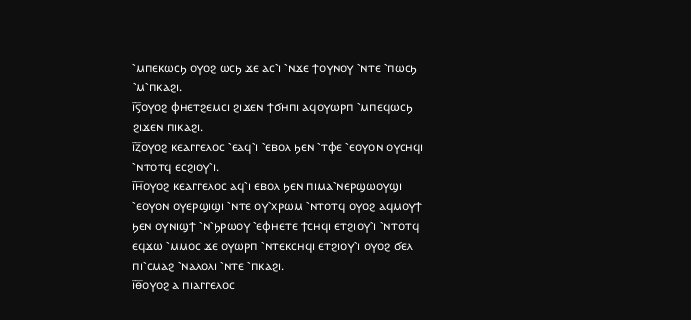⳿ⲙⲡⲉⲕⲱⲥϧ ⲟⲩⲟϩ ⲱⲥϧ ϫⲉ ⲁⲥ⳿ⲓ ⳿ⲛϫⲉ ϯⲟⲩⲛⲟⲩ ⳿ⲛⲧⲉ ⳿ⲡⲱⲥϧ ⳿ⲙ⳿ⲡⲕⲁϩⲓ.
ⲓ̅ⲋ̅ⲟⲩⲟϩ ⲫⲏⲉⲧϩⲉⲙⲥⲓ ϩⲓϫⲉⲛ ϯϭⲏⲡⲓ ⲁϥⲟⲩⲱⲣⲡ ⳿ⲙⲡⲉϥⲱⲥϧ ϩⲓϫⲉⲛ ⲡⲓⲕⲁϩⲓ.
ⲓ̅ⲍ̅ⲟⲩⲟϩ ⲕⲉⲁⲅⲅⲉⲗⲟⲥ ⳿ⲉⲁϥ⳿ⲓ ⳿ⲉⲃⲟⲗ ϧⲉⲛ ⳿ⲧⲫⲉ ⳿ⲉⲟⲩⲟⲛ ⲟⲩⲥⲏϥⲓ ⳿ⲛⲧⲟⲧϥ ⲉⲥϩⲓⲟⲩ⳿ⲓ.
ⲓ̅ⲏ̅ⲟⲩⲟϩ ⲕⲉⲁⲅⲅⲉⲗⲟⲥ ⲁϥ⳿ⲓ ⲉⲃⲟⲗ ϧⲉⲛ ⲡⲓⲙⲁ⳿ⲛⲉⲣϣⲱⲟⲩϣⲓ ⳿ⲉⲟⲩⲟⲛ ⲟⲩⲉⲣϣⲓϣⲓ ⳿ⲛⲧⲉ ⲟⲩ⳿ⲭⲣⲱⲙ ⳿ⲛⲧⲟⲧϥ ⲟⲩⲟϩ ⲁϥⲙⲟⲩϯ ϧⲉⲛ ⲟⲩⲛⲓϣϯ ⳿ⲛ⳿ϧⲣⲱⲟⲩ ⳿ⲉⲫⲏⲉⲧⲉ ϯⲥⲏϥⲓ ⲉⲧϩⲓⲟⲩ⳿ⲓ ⳿ⲛⲧⲟⲧϥ ⲉϥϫⲱ ⳿ⲙⲙⲟⲥ ϫⲉ ⲟⲩⲱⲣⲡ ⳿ⲛⲧⲉⲕⲥⲏϥⲓ ⲉⲧϩⲓⲟⲩ⳿ⲓ ⲟⲩⲟϩ ϭⲉⲗ ⲡⲓ⳿ⲥⲙⲁϩ ⳿ⲛⲁⲗⲟⲗⲓ ⳿ⲛⲧⲉ ⳿ⲡⲕⲁϩⲓ.
ⲓ̅ⲑ̅ⲟⲩⲟϩ ⲁ ⲡⲓⲁⲅⲅⲉⲗⲟⲥ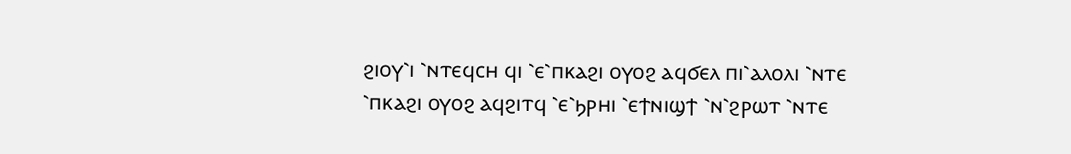ϩⲓⲟⲩ⳿ⲓ ⳿ⲛⲧⲉϥⲥⲏ ϥⲓ ⳿ⲉ⳿ⲡⲕⲁϩⲓ ⲟⲩⲟϩ ⲁϥϭⲉⲗ ⲡⲓ⳿ⲁⲗⲟⲗⲓ ⳿ⲛⲧⲉ ⳿ⲡⲕⲁϩⲓ ⲟⲩⲟϩ ⲁϥϩⲓⲧϥ ⳿ⲉ⳿ϧⲣⲏⲓ ⳿ⲉϯⲛⲓϣϯ ⳿ⲛ⳿ϩⲣⲱⲧ ⳿ⲛⲧⲉ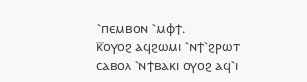⳿ⲡⲉⲙⲃⲟⲛ ⳿ⲙⲫϯ.
ⲕ̅ⲟⲩⲟϩ ⲁϥϩⲱⲙⲓ ⳿ⲛϯ⳿ϩⲣⲱⲧ ⲥⲁⲃⲟⲗ ⳿ⲛϯⲃⲁⲕⲓ ⲟⲩⲟϩ ⲁϥ⳿ⲓ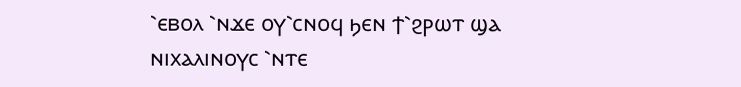⳿ⲉⲃⲟⲗ ⳿ⲛϫⲉ ⲟⲩ⳿ⲥⲛⲟϥ ϧⲉⲛ ϯ⳿ϩⲣⲱⲧ ϣⲁ ⲛⲓⲭⲁⲗⲓⲛⲟⲩⲥ ⳿ⲛⲧⲉ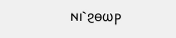ⲛⲓ⳿ϩⲑⲱⲣ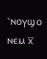⳿ⲛⲟⲩϣⲟ ⲛⲉⲙ ⲭ̅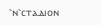⳿ⲛ⳿ⲥⲧⲁⲇⲓⲟⲛ